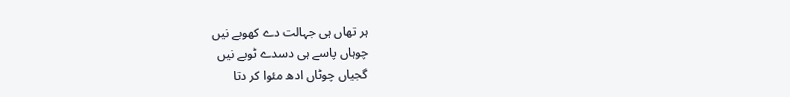ہر تھاں ہی جہالت دے کھوبے نیں
چوہاں پاسے ہی دسدے ٹوبے نیں
گجیاں چوٹاں ادھ مئوا کر دتا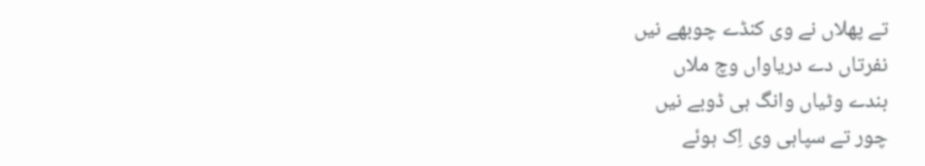تے پھلاں نے وی کنڈے چوبھے نیں
نفرتاں دے دریاواں وچ ملاں
بندے وٹیاں وانگ ہی ڈوبے نیں
چور تے سپاہی وی اِک ہوئے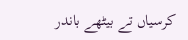کرسیاں تے بیٹھے باندر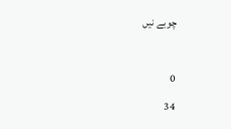چوبے نیں

0
34